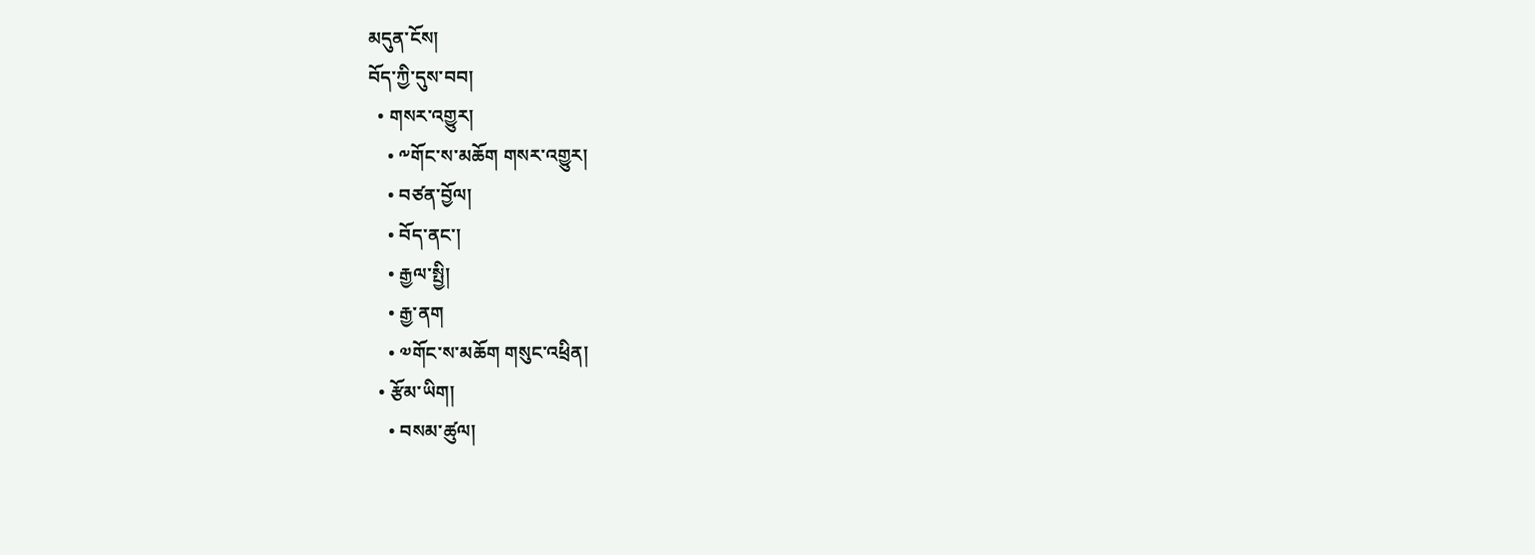མདུན་ངོས།
བོད་ཀྱི་དུས་བབ།
  • གསར་འགྱུར།
    • ༸གོང་ས་མཆོག གསར་འགྱུར།
    • བཙན་བྱོལ།
    • བོད་ནང་།
    • རྒྱལ་སྤྱི།
    • རྒྱ་ནག
    • ༧གོང་ས་མཆོག གསུང་འཕྲིན།
  • རྩོམ་ཡིག།
    • བསམ་ཚུལ།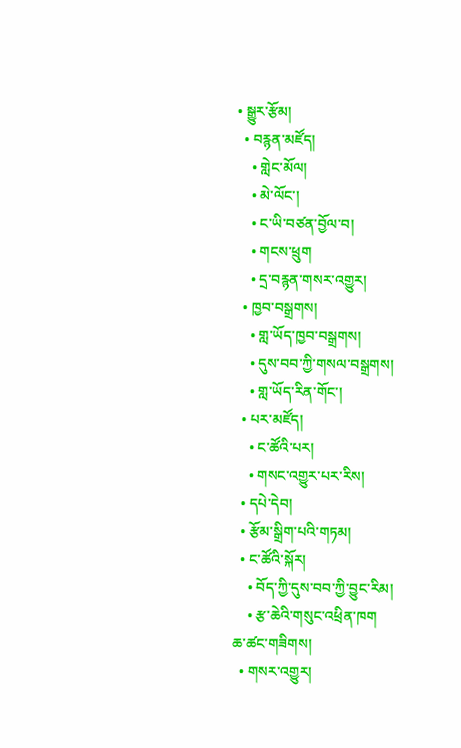• སྒྱུར་རྩོམ།
  • བརྙན་མཛོད།
    • གླེང་མོལ།
    • མེ་ལོང་།
    • ང་ཡི་བཙན་བྱོལ་བ།
    • གངས་ཕྲུག
    • དྲ་བརྙན་གསར་འགྱུར།
  • ཁྱབ་བསྒྲགས།
    • གླ་ཡོད་ཁྱབ་བསྒྲགས།
    • དུས་བབ་ཀྱི་གསལ་བསྒྲགས།
    • གླ་ཡོད་རིན་གོང་།
  • པར་མཛོད།
    • ང་ཚོའི་པར།
    • གསང་འགྱུར་པར་རིས།
  • དཔེ་དེབ།
  • རྩོམ་སྒྲིག་པའི་གཏམ།
  • ང་ཚོའི་སྐོར།
    • བོད་ཀྱི་དུས་བབ་ཀྱི་བྱུང་རིམ།
    • རྩ་ཆེའི་གསུང་འཕྲིན་ཁག
ཆ་ཚང་གཟིགས།
  • གསར་འགྱུར།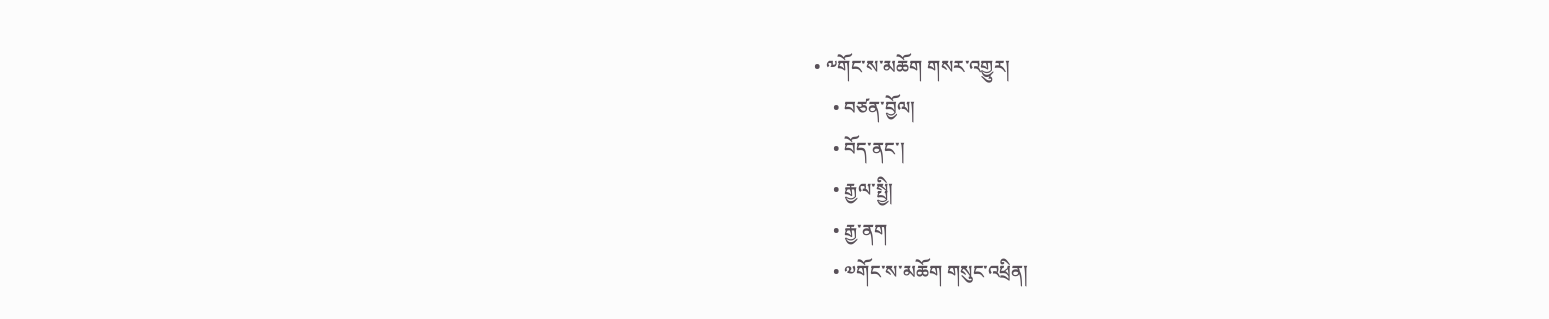• ༸གོང་ས་མཆོག གསར་འགྱུར།
    • བཙན་བྱོལ།
    • བོད་ནང་།
    • རྒྱལ་སྤྱི།
    • རྒྱ་ནག
    • ༧གོང་ས་མཆོག གསུང་འཕྲིན།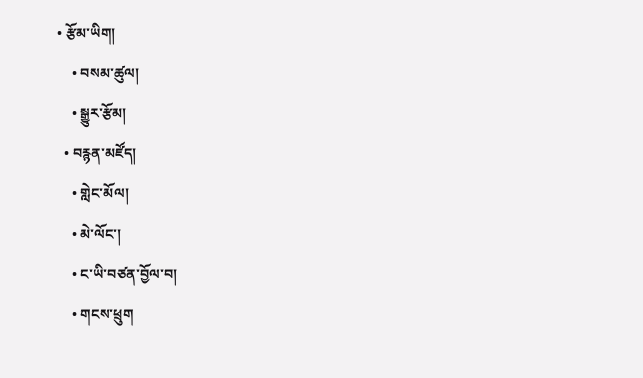• རྩོམ་ཡིག།
    • བསམ་ཚུལ།
    • སྒྱུར་རྩོམ།
  • བརྙན་མཛོད།
    • གླེང་མོལ།
    • མེ་ལོང་།
    • ང་ཡི་བཙན་བྱོལ་བ།
    • གངས་ཕྲུག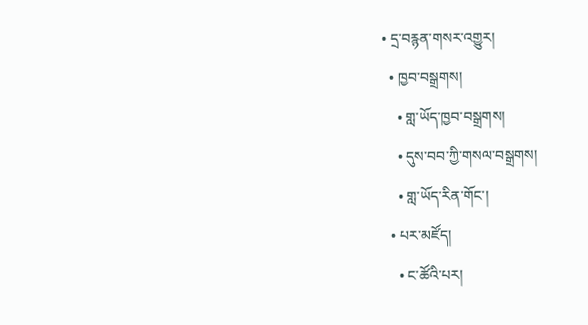• དྲ་བརྙན་གསར་འགྱུར།
  • ཁྱབ་བསྒྲགས།
    • གླ་ཡོད་ཁྱབ་བསྒྲགས།
    • དུས་བབ་ཀྱི་གསལ་བསྒྲགས།
    • གླ་ཡོད་རིན་གོང་།
  • པར་མཛོད།
    • ང་ཚོའི་པར།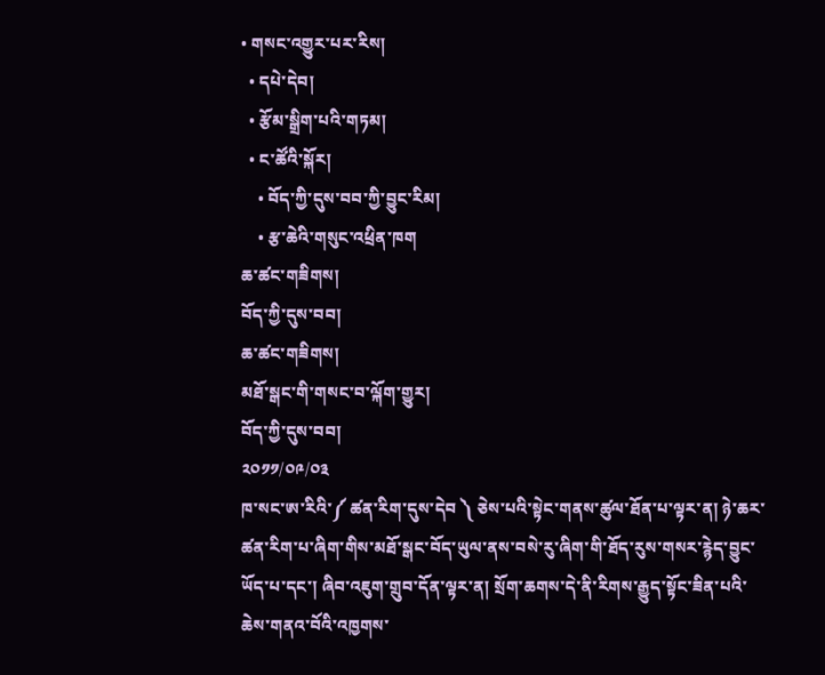• གསང་འགྱུར་པར་རིས།
  • དཔེ་དེབ།
  • རྩོམ་སྒྲིག་པའི་གཏམ།
  • ང་ཚོའི་སྐོར།
    • བོད་ཀྱི་དུས་བབ་ཀྱི་བྱུང་རིམ།
    • རྩ་ཆེའི་གསུང་འཕྲིན་ཁག
ཆ་ཚང་གཟིགས།
བོད་ཀྱི་དུས་བབ།
ཆ་ཚང་གཟིགས།
མཐོ་སྒང་གི་གསང་བ་ལྐོག་གྱུར།
བོད་ཀྱི་དུས་བབ།
༢༠༡༡/༠༩/༠༣
ཁ་སང་ཨ་རིའི་༼ ཚན་རིག་དུས་དེབ ༽ ཅེས་པའི་སྟེང་གནས་ཚུལ་ཐོན་པ་ལྟར་ན། ཉེ་ཆར་ཚན་རིག་པ་ཞིག་གིས་མཐོ་སྒང་བོད་ཡུལ་ནས་བསེ་རུ་ཞིག་གི་ཐོད་རུས་གསར་རྙེད་བྱུང་ཡོད་པ་དང་། ཞིབ་འཇུག་གྲུབ་དོན་ལྟར་ན། སྲོག་ཆགས་དེ་ནི་རིགས་རྒྱུད་སྟོང་ཟིན་པའི་ཆེས་གནའ་བོའི་འཁྱགས་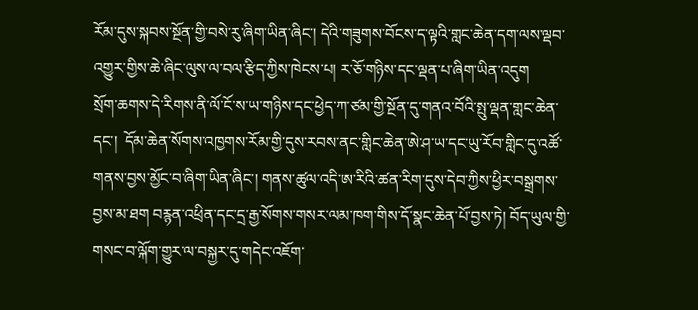རོམ་དུས་སྐབས་སྔོན་གྱི་བསེ་རུ་ཞིག་ཡིན་ཞིང་། དེའི་གཟུགས་བོངས་ད་ལྟའི་གླང་ཆེན་དག་ལས་ལྡབ་འགྱུར་གྱིས་ཆེ་ཞིང་ལུས་ལ་བལ་རྩིད་ཀྱིས་ཁེངས་པ། ར་ཅོ་གཉིས་དང་ལྡན་པ་ཞིག་ཡིན་འདུག
སྲོག་ཆགས་དེ་རིགས་ནི་ལོ་ངོ་ས་ཡ་གཉིས་དང་ཕྱེད་ཀ་ཙམ་གྱི་སྔོན་དུ་གནའ་བོའི་སྤུ་ལྡན་གླང་ཆེན་དང་།  དོམ་ཆེན་སོགས་འཁྱགས་རོམ་གྱི་དུས་རབས་ནང་གླིང་ཆེན་ཨེ་ཤ་ཡ་དང་ཡུ་རོབ་གླིང་དུ་འཚོ་གནས་བྱས་མྱོང་བ་ཞིག་ཡིན་ཞིང་། གནས་ཚུལ་འདི་ཨ་རིའི་ཚན་རིག་དུས་དེབ་ཀྱིས་ཕྱིར་བསྒྲགས་བྱས་མ་ཐག བརྙན་འཕྲིན་དང་དྲ་རྒྱ་སོགས་གསར་ལམ་ཁག་གིས་དོ་སྣང་ཆེན་པོ་བྱས་ཏེ། བོད་ཡུལ་གྱི་གསང་བ་ལྐོག་གྱུར་ལ་བསྐྱར་དུ་གདེང་འཇོག་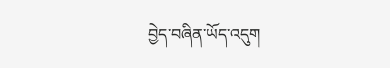བྱེད་བཞིན་ཡོད་འདུག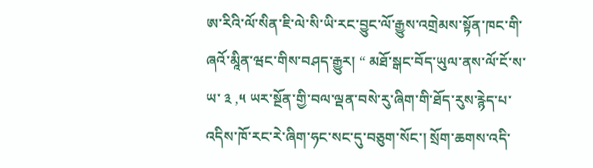ཨ་རིའི་ལོ་སིན་ཇི་ལེ་སི་ཡི་རང་བྱུང་ལོ་རྒྱུས་འགྲེམས་སྟོན་ཁང་གི་ཞའོ་མཱིན་ཝང་གིས་བཤད་རྒྱུར། “ མཐོ་སྒང་བོད་ཡུལ་ནས་ལོ་ངོ་ས་ཡ་ ༣ ,༥ ཡར་སྔོན་གྱི་བལ་ལྡན་བསེ་རུ་ཞིག་གི་ཐོད་རུས་རྙེད་པ་འདིས་ཁོ་རང་རེ་ཞིག་ཧང་སང་དུ་བཅུག་སོང་། སྲོག་ཆགས་འདི་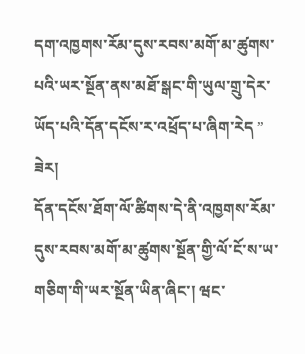དག་འཁྱགས་རོམ་དུས་རབས་མགོ་མ་ཚུགས་པའི་ཡར་སྔོན་ནས་མཐོ་སྒང་གི་ཡུལ་གྲུ་དེར་ཡོད་པའི་དོན་དངོས་ར་འཕྲོད་པ་ཞིག་རེད ” ཟེར།
དོན་དངོས་ཐོག་ལོ་ཚིགས་དེ་ནི་འཁྱགས་རོམ་དུས་རབས་མགོ་མ་ཚུགས་སྔོན་གྱི་ལོ་ངོ་ས་ཡ་གཅིག་གི་ཡར་སྔོན་ཡིན་ཞིང་། ཝང་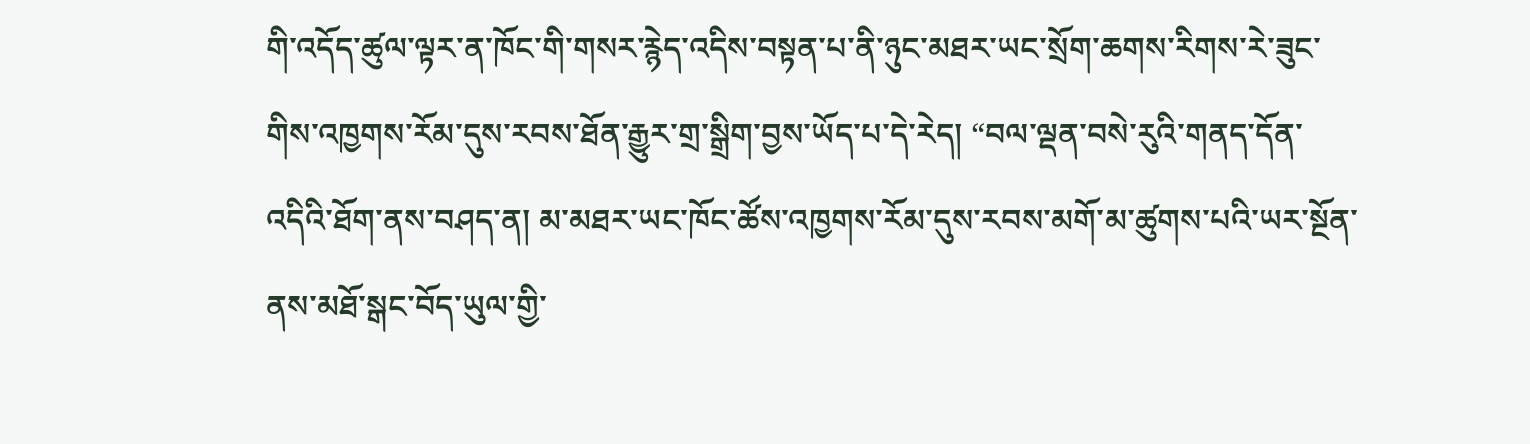གི་འདོད་ཚུལ་ལྟར་ན་ཁོང་གི་གསར་རྙེད་འདིས་བསྟན་པ་ནི་ཉུང་མཐར་ཡང་སྲོག་ཆགས་རིགས་རེ་ཟུང་གིས་འཁྱགས་རོམ་དུས་རབས་ཐོན་རྒྱུར་གྲ་སྒྲིག་བྱས་ཡོད་པ་དེ་རེད། “བལ་ལྡན་བསེ་རུའི་གནད་དོན་འདིའི་ཐོག་ནས་བཤད་ན། མ་མཐར་ཡང་ཁོང་ཚོས་འཁྱགས་རོམ་དུས་རབས་མགོ་མ་ཚུགས་པའི་ཡར་སྔོན་ནས་མཐོ་སྒང་བོད་ཡུལ་གྱི་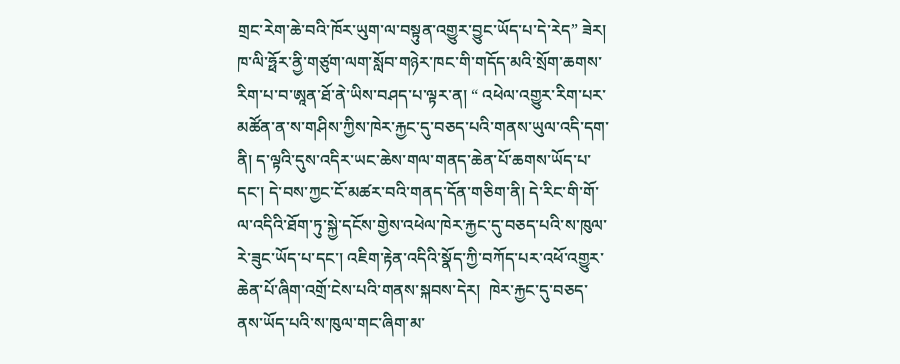གྲང་རེག་ཆེ་བའི་ཁོར་ཡུག་ལ་བསྟུན་འགྱུར་བྱུང་ཡོད་པ་དེ་རེད” ཟེར།
ཁ་ལི་ཧྥོར་ནྱི་གཙུག་ལག་སློབ་གཉེར་ཁང་གི་གདོད་མའི་སྲོག་ཆགས་རིག་པ་བ་ཨཱན་ཐོ་ནེ་ཡིས་བཤད་པ་ལྟར་ན། “ འཕེལ་འགྱུར་རིག་པར་མཚོན་ན་ས་གཤིས་ཀྱིས་ཁེར་རྐྱང་དུ་བཅད་པའི་གནས་ཡུལ་འདི་དག་ནི། ད་ལྟའི་དུས་འདིར་ཡང་ཆེས་གལ་གནད་ཆེན་པོ་ཆགས་ཡོད་པ་དང་། དེ་བས་ཀྱང་ངོ་མཚར་བའི་གནད་དོན་གཅིག་ནི། དེ་རིང་གི་གོ་ལ་འདིའི་ཐོག་ཏུ་སྐྱེ་དངོས་གྱེས་འཕེལ་ཁེར་རྐྱང་དུ་བཅད་པའི་ས་ཁུལ་རེ་ཟུང་ཡོད་པ་དང་། འཇིག་རྟེན་འདིའི་སྣོད་ཀྱི་བཀོད་པར་འཕོ་འགྱུར་ཆེན་པོ་ཞིག་འགྲོ་ངེས་པའི་གནས་སྐབས་དེར།  ཁེར་རྐྱང་དུ་བཅད་ནས་ཡོད་པའི་ས་ཁུལ་གང་ཞིག་མ་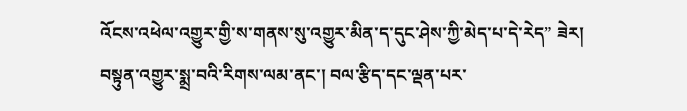འོངས་འཕེལ་འགྱུར་གྱི་ས་གནས་སུ་འགྱུར་མིན་ད་དུང་ཤེས་ཀྱི་མེད་པ་དེ་རེད” ཟེར།
བསྟུན་འགྱུར་སྨྲ་བའི་རིགས་ལམ་ནང་། བལ་རྩིད་དང་ལྡན་པར་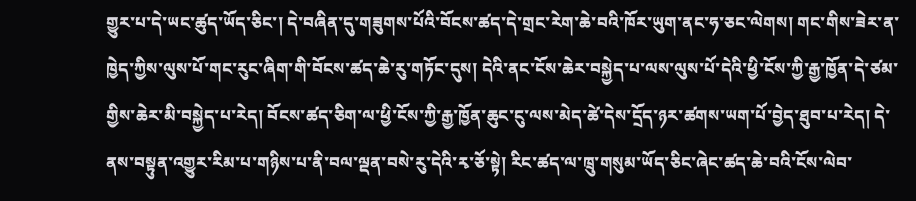གྱུར་པ་དེ་ཡང་ཚུད་ཡོད་ཅིང་། དེ་བཞིན་དུ་གཟུགས་པོའི་བོངས་ཚད་དེ་གྲང་རེག་ཆེ་བའི་ཁོར་ཡུག་ནང་ཧ་ཅང་ལེགས། གང་གིས་ཟེར་ན་ཁྱེད་ཀྱིས་ལུས་པོ་གང་རུང་ཞིག་གི་བོངས་ཚད་ཆེ་རུ་གཏོང་དུས། དེའི་ནང་ངོས་ཆེར་བསྐྱེད་པ་ལས་ལུས་པོ་དེའི་ཕྱི་ངོས་ཀྱི་རྒྱ་ཁྱོན་དེ་ཙམ་གྱིས་ཆེར་མི་བསྐྱེད་པ་རེད། བོངས་ཚད་ཅིག་ལ་ཕྱི་ངོས་ཀྱི་རྒྱ་ཁྱོན་ཆུང་ངུ་ལས་མེད་ཚེ་དེས་དྲོད་ཉར་ཚགས་ཡག་པོ་བྱེད་ཐུབ་པ་རེད། དེ་ནས་བསྟུན་འགྱུར་རིམ་པ་གཉིས་པ་ནི་བལ་ལྡན་བསེ་རུ་དེའི་རྭ་ཅོ་སྟེ། རིང་ཚད་ལ་ཁྲུ་གསུམ་ཡོད་ཅིང་ཞེང་ཚད་ཆེ་བའི་ངོས་ལེབ་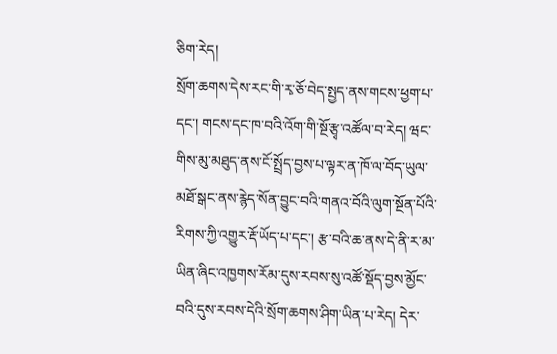ཅིག་རེད།
སྲོག་ཆགས་དེས་རང་གི་རྭ་ཅོ་བེད་སྤྱད་ནས་གངས་ཕྱག་པ་དང་། གངས་དང་ཁ་བའི་འོག་གི་སྔོ་རྩྭ་འཚོལ་བ་རེད། ཝང་གིས་མུ་མཐུད་ནས་ངོ་སྤྲོད་བྱས་པ་ལྟར་ན་ཁོ་ལ་བོད་ཡུལ་མཐོ་སྒང་ནས་རྙེད་སོན་བྱུང་བའི་གནའ་བོའི་ལུག་སྔོན་པོའི་རིགས་ཀྱི་འགྱུར་རྡོ་ཡོད་པ་དང་། རྩ་བའི་ཆ་ནས་དེ་ནི་ར་མ་ཡིན་ཞིང་འཁྱགས་རོམ་དུས་རབས་སུ་འཚོ་སྡོད་བྱས་མྱོང་བའི་དུས་རབས་དེའི་སྲོག་ཆགས་ཤིག་ཡིན་པ་རེད། དེར་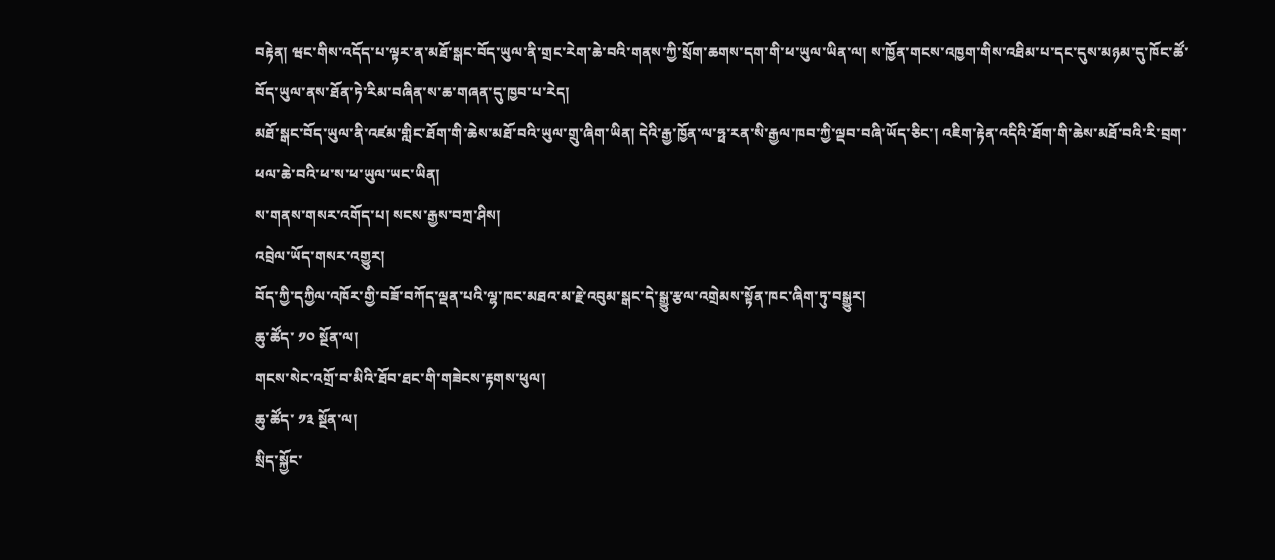བརྟེན། ཝང་གིས་འདོད་པ་ལྟར་ན་མཐོ་སྒང་བོད་ཡུལ་ནི་གྲང་རེག་ཆེ་བའི་གནས་ཀྱི་སྲོག་ཆགས་དག་གི་ཕ་ཡུལ་ཡིན་ལ། ས་ཁྱོན་གངས་འཁྱག་གིས་འཐིམ་པ་དང་དུས་མཉམ་དུ་ཁོང་ཚོ་བོད་ཡུལ་ནས་ཐོན་ཏེ་རིམ་བཞིན་ས་ཆ་གཞན་དུ་ཁྱབ་པ་རེད།
མཐོ་སྒང་བོད་ཡུལ་ནི་འཛམ་གླིང་ཐོག་གི་ཆེས་མཐོ་བའི་ཡུལ་གྲུ་ཞིག་ཡིན། དེའི་རྒྱ་ཁྱོན་ལ་ཧྥ་རན་སི་རྒྱལ་ཁབ་ཀྱི་ལྡབ་བཞི་ཡོད་ཅིང་། འཇིག་རྟེན་འདིའི་ཐོག་གི་ཆེས་མཐོ་བའི་རི་བྲག་ཕལ་ཆེ་བའི་ཕ་ས་ཕ་ཡུལ་ཡང་ཡིན།
ས་གནས་གསར་འགོད་པ། སངས་རྒྱས་བཀྲ་ཤིས།
འབྲེལ་ཡོད་གསར་འགྱུར།
བོད་ཀྱི་དཀྱིལ་འཁོར་གྱི་བཟོ་བཀོད་ལྡན་པའི་ལྷ་ཁང་མཐའ་མ་རྗེ་འབུམ་སྒང་དེ་སྒྱུ་རྩལ་འགྲེམས་སྟོན་ཁང་ཞིག་ཏུ་བསྒྱུར།
ཆུ་ཚོད་ ༡༠ སྔོན་ལ།
གངས་སེང་འགྲོ་བ་མིའི་ཐོབ་ཐང་གི་གཟེངས་རྟགས་ཕུལ།
ཆུ་ཚོད་ ༡༣ སྔོན་ལ།
སྲིད་སྐྱོང་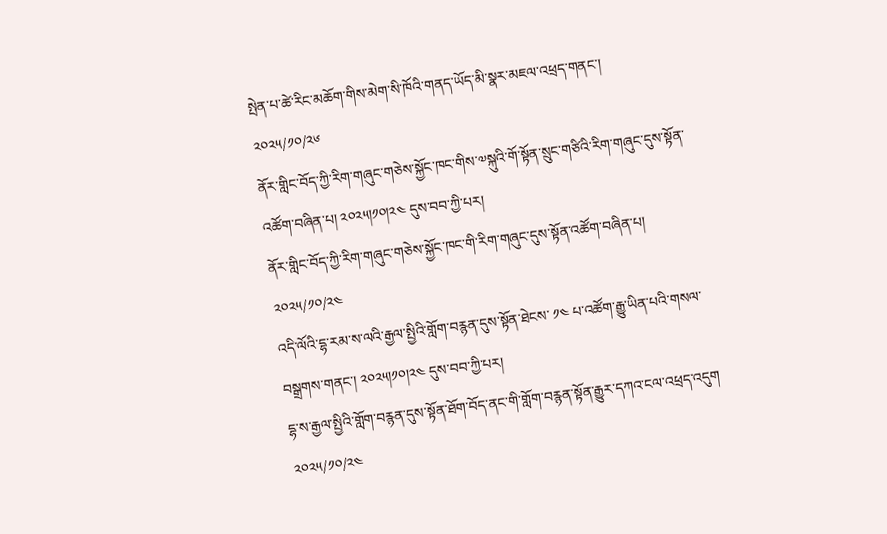སྤེན་པ་ཚེ་རིང་མཆོག་གིས་མེག་སི་ཁོའི་གནད་ཡོད་མི་སྣར་མཇལ་འཕྲད་གནང་།
༢༠༢༥/༡༠/༢༦
ནོར་གླིང་བོད་ཀྱི་རིག་གཞུང་གཅེས་སྐྱོང་ཁང་གིས་༧སྐུའི་གོ་སྟོན་སྲུང་གཙིའི་རིག་གཞུང་དུས་སྟོན་འཚོག་བཞིན་པ། ༢༠༢༥།༡༠།༢༤ དུས་བབ་ཀྱི་པར།
ནོར་གླིང་བོད་ཀྱི་རིག་གཞུང་གཅེས་སྐྱོང་ཁང་གི་རིག་གཞུང་དུས་སྟོན་འཚོག་བཞིན་པ།
༢༠༢༥/༡༠/༢༤
འདི་ལོའི་དྷ་རམ་ས་ལའི་རྒྱལ་སྤྱིའི་གློག་བརྙན་དུས་སྟོན་ཐེངས་ ༡༤ པ་འཚོག་རྒྱུ་ཡིན་པའི་གསལ་བསྒྲགས་གནང་། ༢༠༢༥།༡༠།༢༤ དུས་བབ་ཀྱི་པར།
དྷ་ས་རྒྱལ་སྤྱིའི་གློག་བརྙན་དུས་སྟོན་ཐོག་བོད་ནང་གི་གློག་བརྙན་སྟོན་རྒྱུར་དཀའ་ངལ་འཕྲད་འདུག
༢༠༢༥/༡༠/༢༤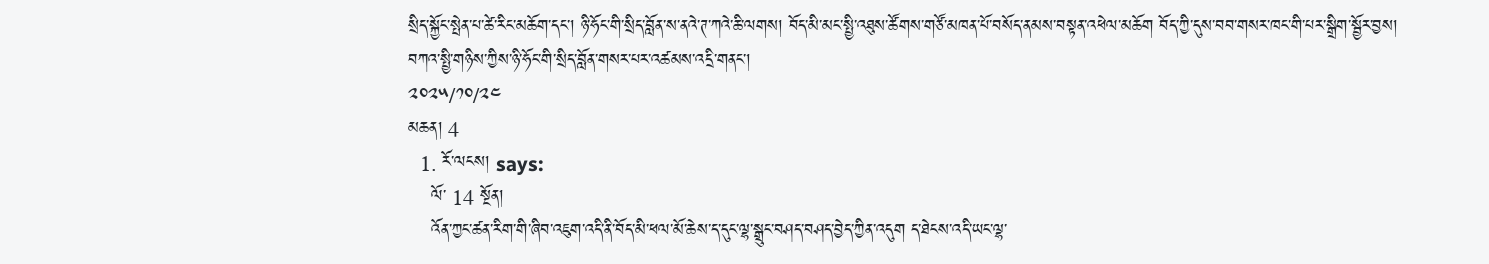སྲིད་སྐྱོང་སྤེན་པ་ཚེ་རིང་མཆོག་དང་། ཉི་ཧོང་གི་སྲིད་བློན་ས་ནའེ་ཊ་ཀའེ་ཆི་ལགས། བོད་མི་མང་སྤྱི་འཐུས་ཚོགས་གཙོ་མཁན་པོ་བསོད་ནམས་བསྟན་འཕེལ་མཆོག བོད་ཀྱི་དུས་བབ་གསར་ཁང་གི་པར་སྒྲིག་སྦྱོར་བྱས།
བཀའ་སྤྱི་གཉིས་ཀྱིས་ཉི་ཧོང་གི་སྲིད་བློན་གསར་པར་འཚམས་འདྲི་གནང་།
༢༠༢༥/༡༠/༢༤
མཆན། 4
  1. རོ་ལངས། says:
    ལོ་ 14 སྔོན།
    འོན་ཀྱང་ཚན་རིག་གི་ཞིབ་འཇུག་འདི་ནི་བོད་མི་ཕལ་མོ་ཆེས་ད་དུང་ལྷ་སྒྲུང་བཤད་བཤད་བྱེད་ཀྱིན་འདུག ད་ཐེངས་འདི་ཡང་ལྷ་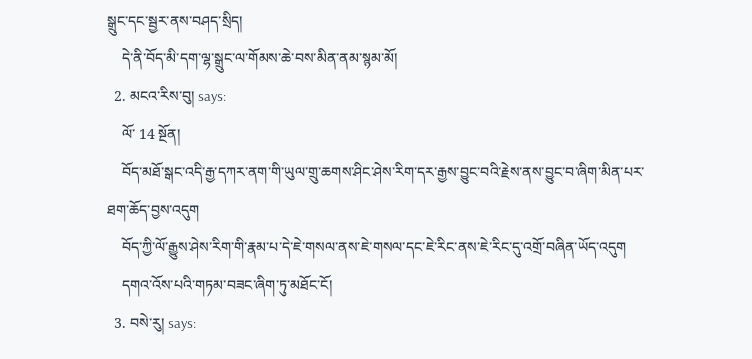སྒྲུང་དང་སྦྱར་ནས་བཤད་སྲིད།
    དེ་ནི་བོད་མི་དག་ལྷ་སྒྲུང་ལ་གོམས་ཆེ་བས་མིན་ནམ་སྙམ་མོ།
  2. མངའ་རིས་བུ། says:
    ལོ་ 14 སྔོན།
    བོད་མཐོ་སྒང་འདི་རྒྱ་དཀར་ནག་གི་ཡུལ་གྲུ་ཆགས་ཤིང་ཤེས་རིག་དར་རྒྱས་བྱུང་བའི་རྗེས་ནས་བྱུང་བ་ཞིག་མིན་པར་ཐག་ཆོད་བྱས་འདུག
    བོད་ཀྱི་ལོ་རྒྱུས་ཤེས་རིག་གི་རྣམ་པ་དེ་ཇེ་གསལ་ནས་ཇེ་གསལ་དང་ཇེ་རིང་ནས་ཇེ་རིང་དུ་འགྲོ་བཞིན་ཡོད་འདུག
    དགའ་འོས་པའི་གཏམ་བཟང་ཞིག་ཏུ་མཐོང་ངོ།
  3. བསེ་རུ། says: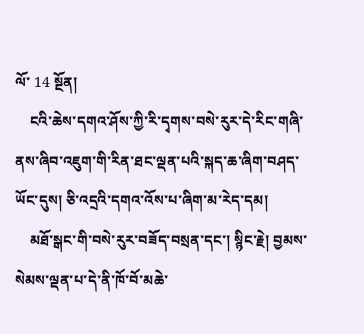ལོ་ 14 སྔོན།
    ངའི་ཆེས་དགའ་ཤོས་ཀྱི་རི་དྭགས་བསེ་རུར་དེ་རིང་གཞི་ནས་ཞིབ་འཇུག་གི་རིན་ཐང་ལྡན་པའི་སྐད་ཆ་ཞིག་བཤད་ཡོང་དུས། ཅི་འདྲའི་དགའ་འོས་པ་ཞིག་མ་རེད་དམ།
    མཐོ་སྒང་གི་བསེ་རུར་བཟོད་བསྲན་དང་། སྙིང་རྗེ། བྱམས་སེམས་ལྡན་པ་དེ་ནི་ཁོ་བོ་མཆེ་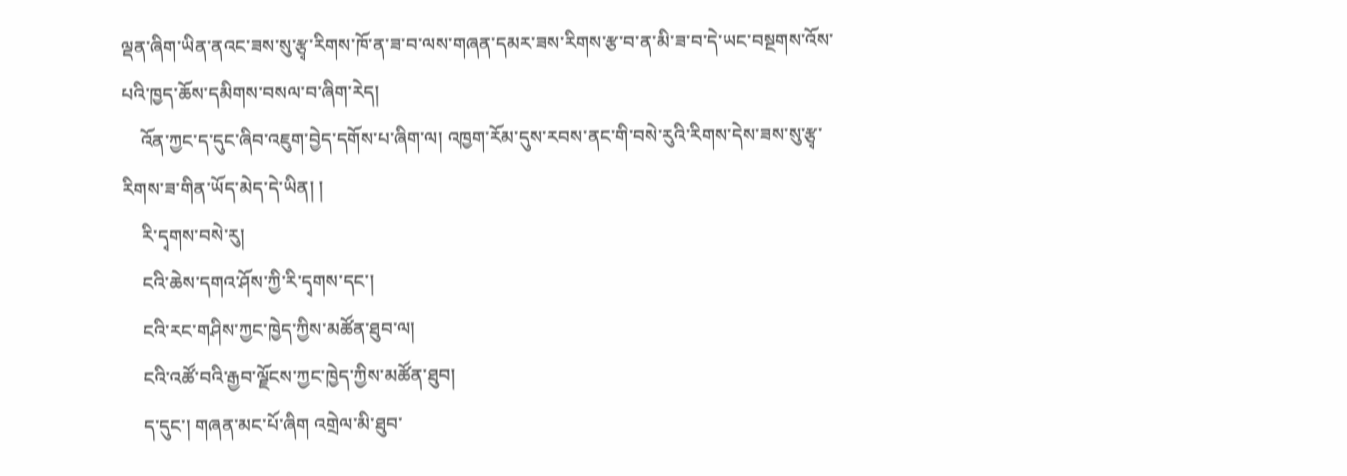ལྡན་ཞིག་ཡིན་ནའང་ཟས་སུ་རྩྭ་རིགས་ཁོ་ན་ཟ་བ་ལས་གཞན་དམར་ཟས་རིགས་རྩ་བ་ན་མི་ཟ་བ་དེ་ཡང་བསྔགས་འོས་པའི་ཁྱད་ཆོས་དམིགས་བསལ་བ་ཞིག་རེད།
    འོན་ཀྱང་ད་དུང་ཞིབ་འཇུག་བྱེད་དགོས་པ་ཞིག་ལ། འཁྱག་རོམ་དུས་རབས་ནང་གི་བསེ་རུའི་རིགས་དེས་ཟས་སུ་རྩྭ་རིགས་ཟ་གིན་ཡོད་མེད་དེ་ཡིན། །
    རི་དྭགས་བསེ་རུ།
    ངའི་ཆེས་དགའ་ཤོས་ཀྱི་རི་དྭགས་དང་།
    ངའི་རང་གཤིས་ཀྱང་ཁྱེད་ཀྱིས་མཚོན་ཐུབ་ལ།
    ངའི་འཚོ་བའི་རྒྱབ་ལྗོངས་ཀྱང་ཁྱེད་ཀྱིས་མཚོན་ཐུབ།
    ད་དུང་། གཞན་མང་པོ་ཞིག འགྲེལ་མི་ཐུབ་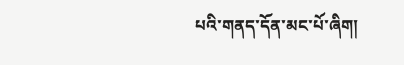པའི་གནད་དོན་མང་པོ་ཞིག།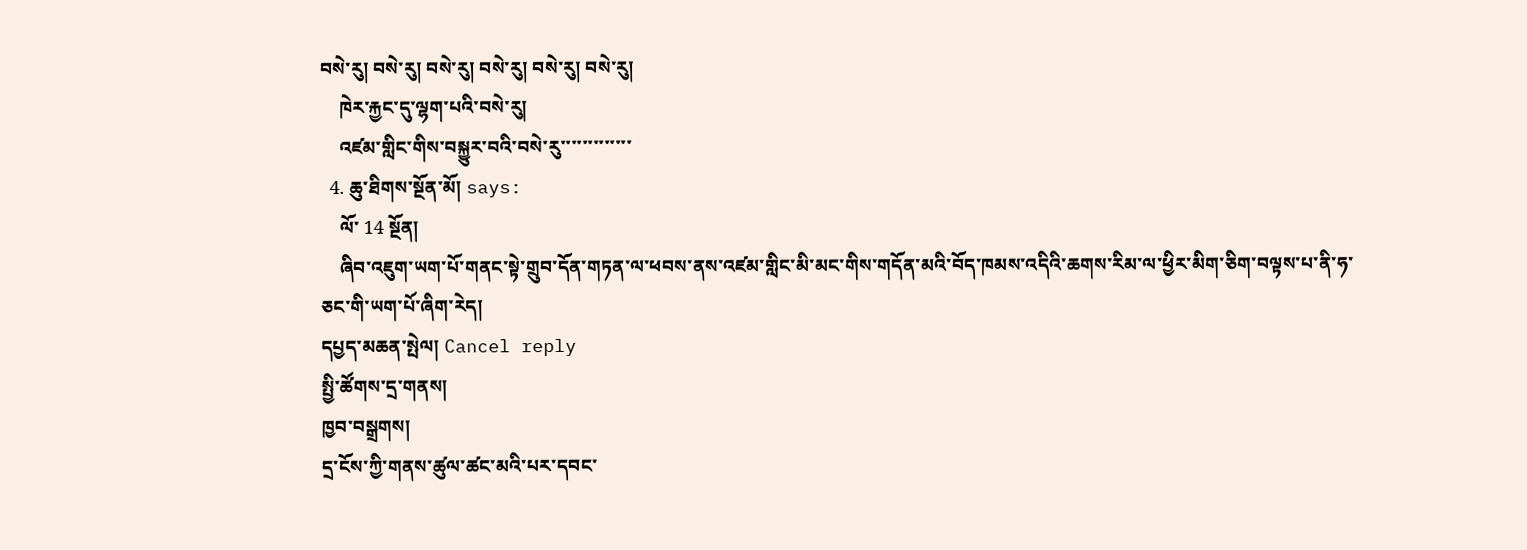བསེ་རུ། བསེ་རུ། བསེ་རུ། བསེ་རུ། བསེ་རུ། བསེ་རུ།
    ཁེར་རྐྱང་དུ་ལྷག་པའི་བསེ་རུ།
    འཛམ་གླིང་གིས་བསྐྱུར་བའི་བསེ་རུ་་་་་་་་་་་་་
  4. ཆུ་ཐིགས་སྔོན་མོ། says:
    ལོ་ 14 སྔོན།
    ཞིབ་འཇུག་ཡག་པོ་གནང་སྟེ་གྲུབ་དོན་གཏན་ལ་ཕབས་ནས་འཛམ་གླིང་མི་མང་གིས་གདོན་མའི་བོད་ཁམས་འདིའི་ཆགས་རིམ་ལ་ཕྱིར་མིག་ཅིག་བལྟས་པ་ནི་ཧ་ཅང་གི་ཡག་པོ་ཞིག་རེད།
དཔྱད་མཆན་སྤེལ། Cancel reply
སྤྱི་ཚོགས་དྲ་གནས།
ཁྱབ་བསྒྲགས།
དྲ་ངོས་ཀྱི་གནས་ཚུལ་ཚང་མའི་པར་དབང་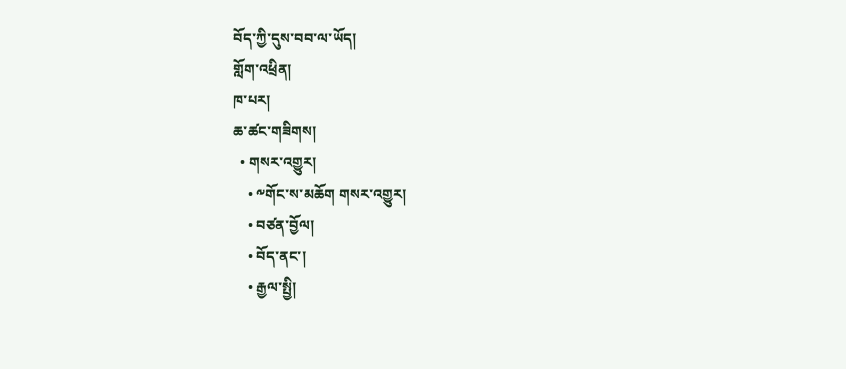བོད་ཀྱི་དུས་བབ་ལ་ཡོད།
གློག་འཕྲིན།
ཁ་པར།
ཆ་ཚང་གཟིགས།
  • གསར་འགྱུར།
    • ༸གོང་ས་མཆོག གསར་འགྱུར།
    • བཙན་བྱོལ།
    • བོད་ནང་།
    • རྒྱལ་སྤྱི།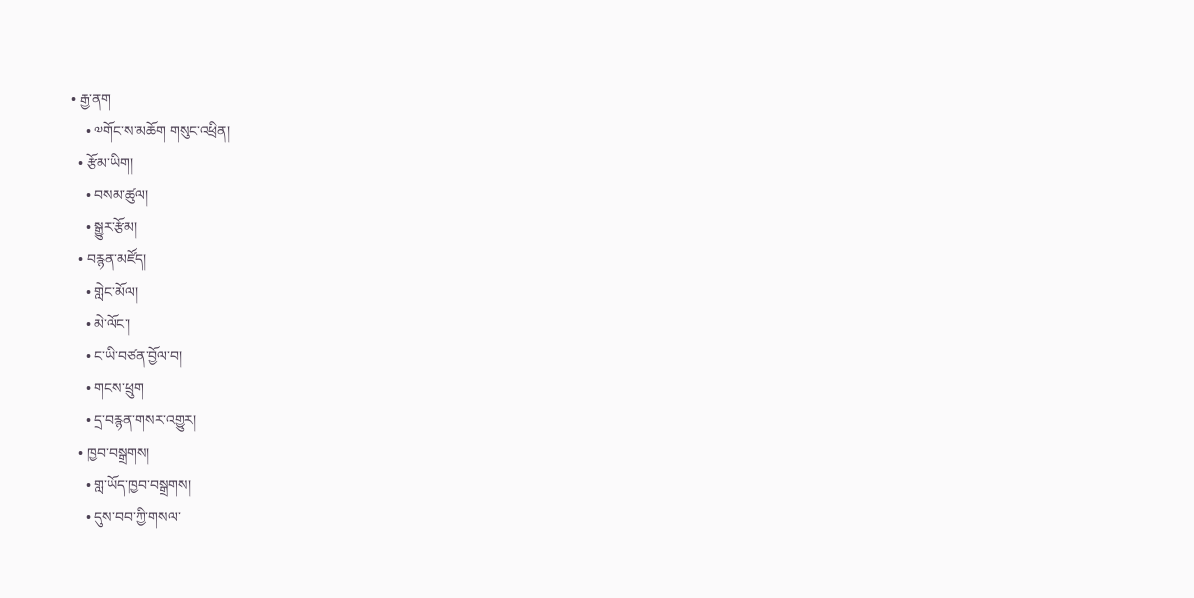• རྒྱ་ནག
    • ༧གོང་ས་མཆོག གསུང་འཕྲིན།
  • རྩོམ་ཡིག།
    • བསམ་ཚུལ།
    • སྒྱུར་རྩོམ།
  • བརྙན་མཛོད།
    • གླེང་མོལ།
    • མེ་ལོང་།
    • ང་ཡི་བཙན་བྱོལ་བ།
    • གངས་ཕྲུག
    • དྲ་བརྙན་གསར་འགྱུར།
  • ཁྱབ་བསྒྲགས།
    • གླ་ཡོད་ཁྱབ་བསྒྲགས།
    • དུས་བབ་ཀྱི་གསལ་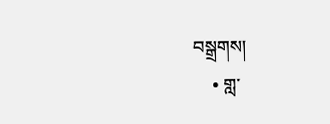བསྒྲགས།
    • གླ་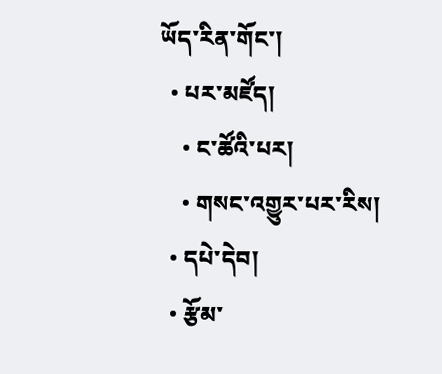ཡོད་རིན་གོང་།
  • པར་མཛོད།
    • ང་ཚོའི་པར།
    • གསང་འགྱུར་པར་རིས།
  • དཔེ་དེབ།
  • རྩོམ་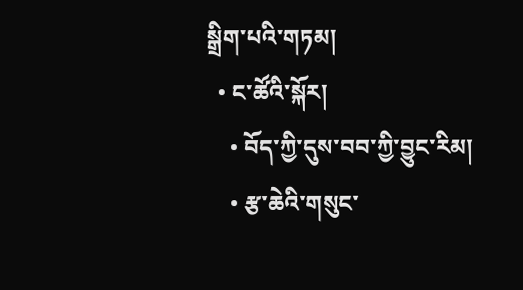སྒྲིག་པའི་གཏམ།
  • ང་ཚོའི་སྐོར།
    • བོད་ཀྱི་དུས་བབ་ཀྱི་བྱུང་རིམ།
    • རྩ་ཆེའི་གསུང་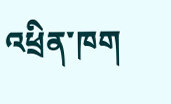འཕྲིན་ཁག